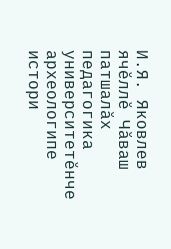И.Я. Яковлев ячӗллӗ Чӑваш патшалӑх педагогика университетӗнче археологипе истори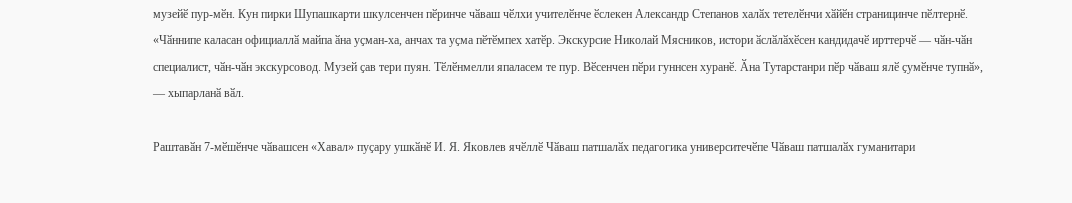музейӗ пур-мӗн. Кун пирки Шупашкарти шкулсенчен пӗринче чӑваш чӗлхи учителӗнче ӗслекен Александр Степанов халӑх тетелӗнчи хӑйӗн страницинче пӗлтернӗ.
«Чӑннипе каласан официаллӑ майпа ӑна уҫман-ха, анчах та уҫма пӗтӗмпех хатӗр. Экскурсие Николай Мясников, истори ӑслӑлӑхӗсен кандидачӗ ирттерчӗ — чӑн-чӑн специалист, чӑн-чӑн экскурсовод. Музей ҫав тери пуян. Тӗлӗнмелли япаласем те пур. Вӗсенчен пӗри гуннсен хуранӗ. Ӑна Тутарстанри пӗр чӑваш ялӗ ҫумӗнче тупнӑ», — хыпарланӑ вӑл.

Раштавӑн 7-мӗшӗнче чӑвашсен «Хавал» пуҫару ушкӑнӗ И. Я. Яковлев ячӗллӗ Чӑваш патшалӑх педагогика университечӗпе Чӑваш патшалӑх гуманитари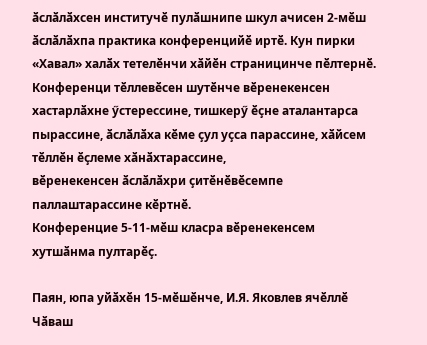ӑслӑлӑхсен институчӗ пулӑшнипе шкул ачисен 2-мӗш ӑслӑлӑхпа практика конференцийӗ иртӗ. Кун пирки «Хавал» халӑх тетелӗнчи хӑйӗн страницинче пӗлтернӗ.
Конференци тӗллевӗсен шутӗнче вӗренекенсен хастарлӑхне ӳстерессине, тишкерӳ ӗҫне аталантарса пырассине, ӑслӑлӑха кӗме ҫул уҫса парассине, хӑйсем тӗллӗн ӗҫлеме хӑнӑхтарассине,
вӗренекенсен ӑслӑлӑхри ҫитӗнӗвӗсемпе паллаштарассине кӗртнӗ.
Конференцие 5-11-мӗш класра вӗренекенсем хутшӑнма пултарӗҫ.

Паян, юпа уйӑхӗн 15-мӗшӗнче, И.Я. Яковлев ячӗллӗ Чӑваш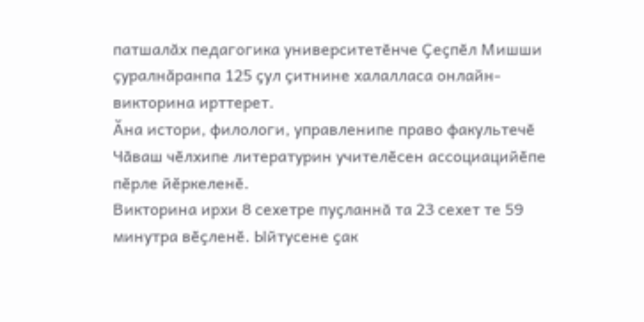патшалӑх педагогика университетӗнче Ҫеҫпӗл Мишши ҫуралнӑранпа 125 ҫул ҫитнине халалласа онлайн-викторина ирттерет.
Ӑна истори, филологи, управленипе право факультечӗ Чӑваш чӗлхипе литературин учителӗсен ассоциацийӗпе пӗрле йӗркеленӗ.
Викторина ирхи 8 сехетре пуҫланнӑ та 23 сехет те 59 минутра вӗҫленӗ. Ыйтусене ҫак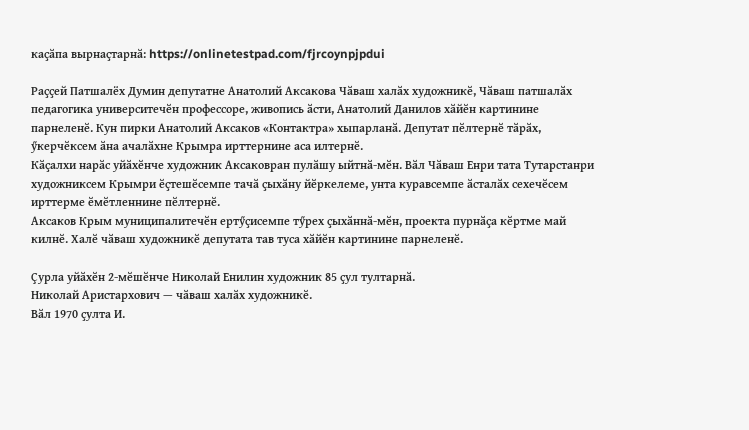каҫӑпа вырнаҫтарнӑ: https://onlinetestpad.com/fjrcoynpjpdui

Раҫҫей Патшалёх Думин депутатне Анатолий Аксакова Чӑваш халӑх художникӗ, Чӑваш патшалӑх педагогика университечӗн профессоре, живопись ӑсти, Анатолий Данилов хӑйӗн картинине парнеленӗ. Кун пирки Анатолий Аксаков «Контактра» хыпарланӑ. Депутат пӗлтернӗ тӑрӑх, ӳкерчӗксем ӑна ачалӑхне Крымра ирттернине аса илтернӗ.
Кӑҫалхи нарӑс уйӑхӗнче художник Аксаковран пулӑшу ыйтнӑ-мӗн. Вӑл Чӑваш Енри тата Тутарстанри художниксем Крымри ӗҫтешӗсемпе тачӑ ҫыхӑну йӗркелеме, унта куравсемпе ӑсталӑх сехечӗсем ирттерме ӗмӗтленнине пӗлтернӗ.
Аксаков Крым муниципалитечӗн ертӳҫисемпе тӳрех ҫыхӑннӑ-мӗн, проекта пурнӑҫа кӗртме май килнӗ. Халӗ чӑваш художникӗ депутата тав туса хӑйӗн картинине парнеленӗ.

Ҫурла уйӑхӗн 2-мӗшӗнче Николай Енилин художник 85 ҫул тултарнӑ.
Николай Аристархович — чӑваш халӑх художникӗ.
Вӑл 1970 ҫулта И.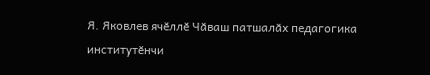Я. Яковлев ячӗллӗ Чӑваш патшалӑх педагогика институтӗнчи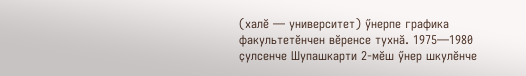(халӗ — университет) ӳнерпе графика факультетӗнчен вӗренсе тухнӑ. 1975—1980 ҫулсенче Шупашкарти 2-мӗш ӳнер шкулӗнче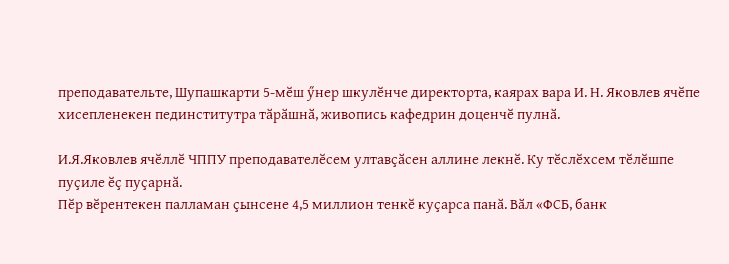преподавательте, Шупашкарти 5-мӗш ӳнер шкулӗнче директорта, каярах вара И. Н. Яковлев ячӗпе хисепленекен пединститутра тӑрӑшнӑ, живопись кафедрин доценчӗ пулнӑ.

И.Я.Яковлев ячӗллӗ ЧППУ преподавателӗсем ултавҫӑсен аллине лекнӗ. Ку тӗслӗхсем тӗлӗшпе пуҫиле ӗҫ пуҫарнӑ.
Пӗр вӗрентекен палламан ҫынсене 4,5 миллион тенкӗ куҫарса панӑ. Вӑл «ФСБ, банк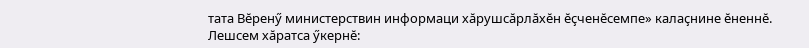тата Вӗренӳ министерствин информаци хӑрушсӑрлӑхӗн ӗҫченӗсемпе» калаҫнине ӗненнӗ. Лешсем хӑратса ӳкернӗ: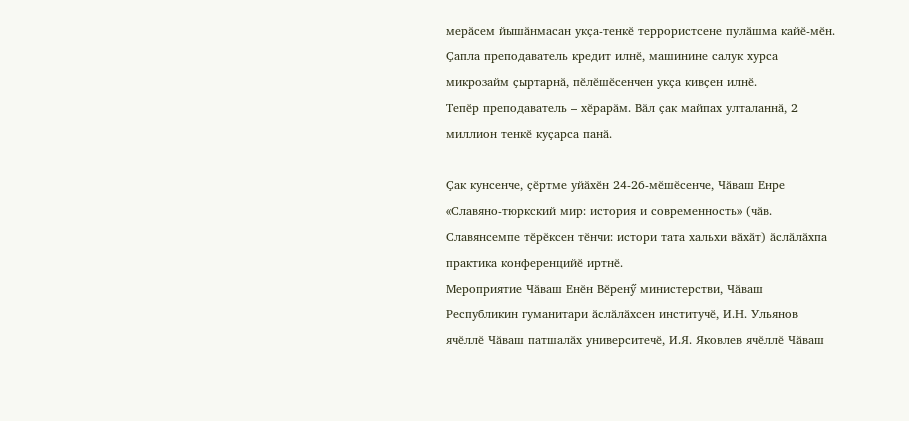мерӑсем йышӑнмасан укҫа-тенкӗ террористсене пулӑшма кайӗ-мӗн. Ҫапла преподаватель кредит илнӗ, машинине салук хурса микрозайм ҫыртарнӑ, пӗлӗшӗсенчен укҫа кивҫен илнӗ.
Тепӗр преподаватель – хӗрарӑм. Вӑл ҫак майпах улталаннӑ, 2 миллион тенкӗ куҫарса панӑ.

Ҫак кунсенче, ҫӗртме уйӑхӗн 24-26-мӗшӗсенче, Чӑваш Енре «Славяно-тюркский мир: история и современность» (чӑв. Славянсемпе тӗрӗксен тӗнчи: истори тата хальхи вӑхӑт) ӑслӑлӑхпа практика конференцийӗ иртнӗ.
Мероприятие Чӑваш Енӗн Вӗренӳ министерстви, Чӑваш Республикин гуманитари ӑслӑлӑхсен институчӗ, И.Н. Ульянов ячӗллӗ Чӑваш патшалӑх университечӗ, И.Я. Яковлев ячӗллӗ Чӑваш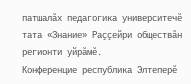патшалӑх педагогика университечӗ тата «Знание» Раҫҫейри обществӑн регионти уйрӑмӗ.
Конференцие республика Элтеперӗ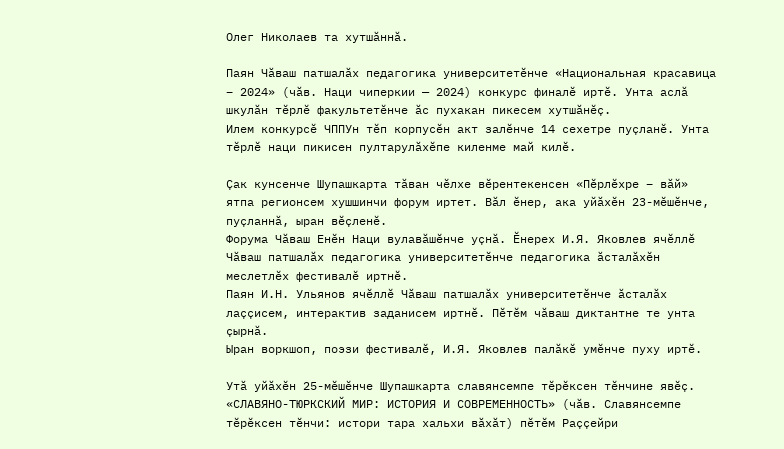Олег Николаев та хутшӑннӑ.

Паян Чӑваш патшалӑх педагогика университетӗнче «Национальная красавица – 2024» (чӑв. Наци чиперкии — 2024) конкурс финалӗ иртӗ. Унта аслӑ шкулӑн тӗрлӗ факультетӗнче ӑс пухакан пикесем хутшӑнӗҫ.
Илем конкурсӗ ЧППУн тӗп корпусӗн акт залӗнче 14 сехетре пуҫланӗ. Унта тӗрлӗ наци пикисен пултарулӑхӗпе киленме май килӗ.

Ҫак кунсенче Шупашкарта тӑван чӗлхе вӗрентекенсен «Пӗрлӗхре – вӑй» ятпа регионсем хушшинчи форум иртет. Вӑл ӗнер, ака уйӑхӗн 23-мӗшӗнче, пуҫланнӑ, ыран вӗҫленӗ.
Форума Чӑваш Енӗн Наци вулавӑшӗнче уҫнӑ. Ӗнерех И.Я. Яковлев ячӗллӗ Чӑваш патшалӑх педагогика университетӗнче педагогика ӑсталӑхӗн меслетлӗх фестивалӗ иртнӗ.
Паян И.Н. Ульянов ячӗллӗ Чӑваш патшалӑх университетӗнче ӑсталӑх лаҫҫисем, интерактив заданисем иртнӗ. Пӗтӗм чӑваш диктантне те унта ҫырнӑ.
Ыран воркшоп, поэзи фестивалӗ, И.Я. Яковлев палӑкӗ умӗнче пуху иртӗ.

Утӑ уйӑхӗн 25-мӗшӗнче Шупашкарта славянсемпе тӗрӗксен тӗнчине явӗҫ. «СЛАВЯНО-ТЮРКСКИЙ МИР: ИСТОРИЯ И СОВРЕМЕННОСТЬ» (чӑв. Славянсемпе тӗрӗксен тӗнчи: истори тара хальхи вӑхӑт) пӗтӗм Раҫҫейри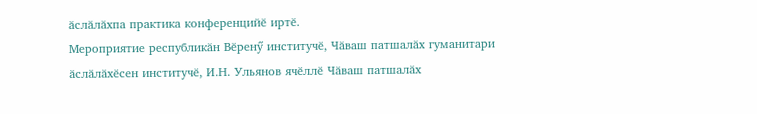ӑслӑлӑхпа практика конференцийӗ иртӗ.
Мероприятие республикӑн Вӗренӳ институчӗ, Чӑваш патшалӑх гуманитари ӑслӑлӑхӗсен институчӗ, И.Н. Ульянов ячӗллӗ Чӑваш патшалӑх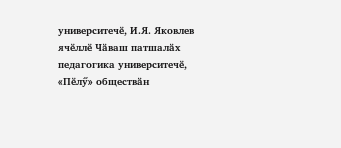университечӗ, И.Я. Яковлев ячӗллӗ Чӑваш патшалӑх педагогика университечӗ, «Пӗлӳ» обществӑн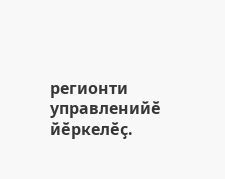регионти управленийӗ йӗркелӗҫ.